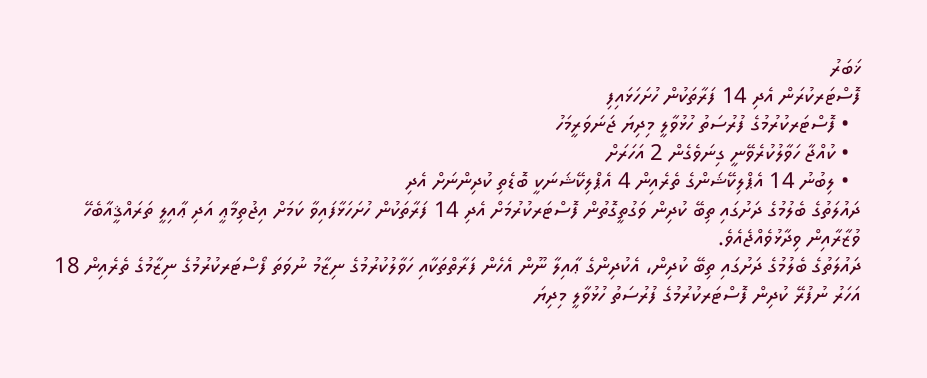ޚަބަރު
ފޮސްޓަރކުރަން އެދި 14 ފަރާތަކުން ހުށަހަޅައިފި
  • ފޮސްޓަރކުރުމުގެ ފުރުސަތު ހުޅުވާލީ މިދިޔަ ޖަނަވަރީމަހު
  • ކުއްޖާ ހަވާލުކުރެވޭނީ ގިނަވެގެން 2 އަހަރަށް
  • ލިބުނު 14 އެޕްލިކޭޝަންގެ ތެރެއިން 4 އެޕްލިކޭޝަނަކީ ބޮޑެތި ކުދިންނަށް އެދި
ދައުލަތުގެ ބެލުމުގެ ދަށުގައި ތިބޭ ކުދިން ވަގުތީގޮތުން ފޮސްޓަރކުރުމަށް އެދި 14 ފަރާތަކުން ހުށަހަޅާފައިވާ ކަމަށް އިޖުތިމާޢީ އަދި ޢާއިލީ ތަރައްޤީއާބެހޭ ވުޒާރާއިން ވިދާޅުވެއްޖެއެވެ.
ދައުލަތުގެ ބެލުމުގެ ދަށުގައި ތިބޭ ކުދިން، އެކުދިންގެ ޢާއިލާ ނޫން އެހެން ފަރާތްތަކާއި ހަވާލުކުރުމުގެ ނިޒާމު ނުވަތަ ފޯސްޓަރކުރުމުގެ ނިޒާމުގެ ތެރެއިން 18 އަހަރު ނުފުރޭ ކުދިން ފޮސްޓަރކުރުމުގެ ފުރުސަތު ހުޅުވާލީ މިދިޔަ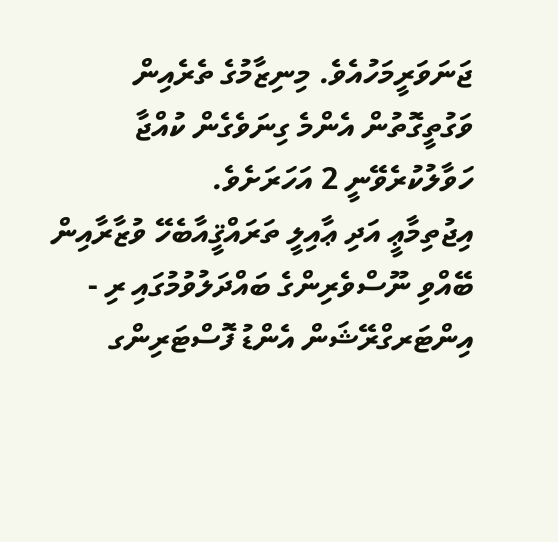ޖަނަވަރީމަހުއެވެ. މިނިޒާމުގެ ތެރެއިން ވަގުތީގޮތުން އެންމެ ގިނަވެގެން ކުއްޖާ ހަވާލުކުރެވޭނީ 2 އަހަރަށެވެ.
އިޖުތިމާޢީ އަދި ޢާއިލީ ތަރައްޤީއާބެހޭ ވުޒާރާއިން ބޭއްވި ނޫސްވެރިންގެ ބައްދަލުވުމުގައި ރި - އިންޓަރގްރޭޝަން އެންޑު ފޮސްޓަރިންގ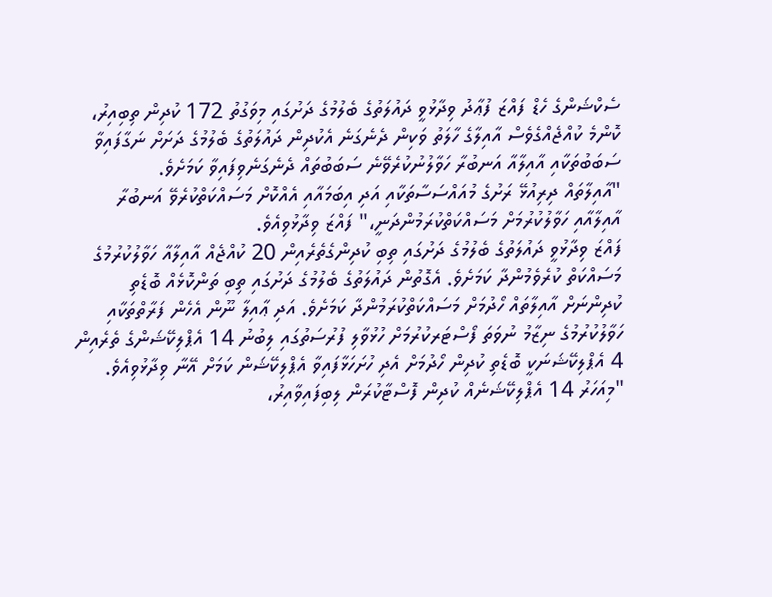ސެކްޝަންގެ ހެޑް ފައްޒަ ފުޢާދު ވިދާޅުވީ ދައުލަތުގެ ބެލުމުގެ ދަށުގައި މިވަގުތު 172 ކުދިން ތިބިއިރު، ކޮންމެ ކުއްޖެއްގެވެސް އާއިލާގެ ހާލަތު ވަކިން ދެނެގަނެ އެކުދިން ދައުލަތުގެ ބެލުމުގެ ދަށަށް ނަގާފައިވާ ސަބަބުތަކާއި އާއިލާއާ އަނބުރާ ހަވާލުނުކުރެވޭނެ ސަބަބުތައް ދެނެގަނެވިފައިވާ ކަމަށެވެ.
"އާއިލާތައް ދިރިއުޅޭ ރަށުގެ މުއައްސަސާތަކާއި އަދި އިބަމައާއި އެއްކޮށް މަސައްކަތްކުރެވޭ އަނބުރާ އާއިލާއާއި ހަވާލުކުރުމަށް މަސައްކަތްކުރަމުންދަނީ،" ފައްޒަ ވިދާޅުވިއެވެ.
ފައްޒަ ވިދާޅުވީ ދައުލަތުގެ ބެލުމުގެ ދަށުގައި ތިބި ކުދިންގެތެރެއިން 20 ކުއްޖެއް އާއިލާއާ ހަވާލުކުރުމުގެ މަސައްކަތް ކުރެވެމުންދާ ކަމަށެވެ. އެގޮތުން ދައުލަތުގެ ބެލުމުގެ ދަށުގައި ތިބި ތަންކޮޅެއް ބޮޑެތި ކުދިންނަށް އާއިލާތައް ހޯދުމަށް މަސައްކަތްކުރަމުންދާ ކަމަށެވެ. އަދި ޢާއިލާ ނޫން އެހެން ފަރާތްތަކާއި ހަވާލުކުރުމުގެ ނިޒާމު ނުވަތަ ފޯސްޓަރކުރުމަށް ހުޅުވާލި ފުރުސަތުގައި ލިބުނު 14 އެޕްލިކޭޝަންގެ ތެރެއިން 4 އެޕްލިކޭޝަނަކީ ބޮޑެތި ކުދިން ހޯދުމަށް އެދި ހުށަހަޅާފައިވާ އެޕްލިކޭޝަން ކަމަށް އޭނާ ވިދާޅުވިއެވެ.
"މިއަހަރު 14 އެޕްލިކޭޝަނެއް ކުދިން ފޮސްޓާކުރަން ލިބިފައިވާއިރު،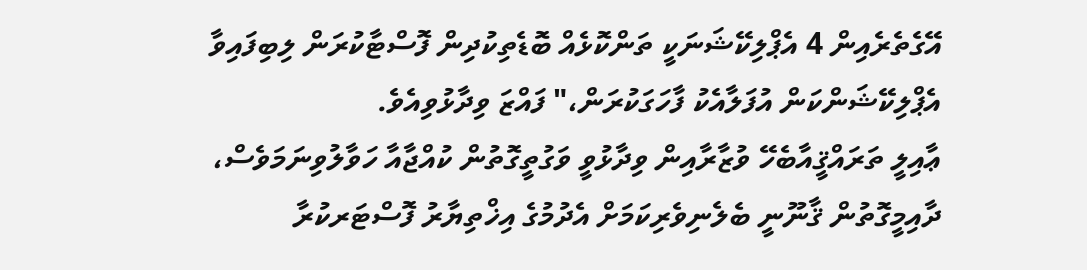އޭގެތެރެއިން 4 އެޕްލިކޭޝަނަކީ ތަންކޮޅެއް ބޮޑެތިކުދިން ފޮސްޓާކުރަން ލިބިފައިވާ އެޕްލިކޭޝަންކަން އުފަލާއެކު ފާހަގަކުރަން،" ފައްޒަ ވިދާޅުވިއެވެ.
ޢާއިލީ ތަރައްޤީއާބެހޭ ވުޒާރާއިން ވިދާޅުވީ ވަގުތީގޮތުން ކުއްޖާއާ ހަވާލުވިނަމަވެސް، ދާއިމީގޮތުން ޤާނޫނީ ބެލެނިވެރިކަމަށް އެދުމުގެ އިޚްތިޔާރު ފޮސްޓަރކުރާ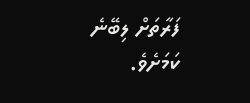ފަރާތަށް ލިބޭނެ ކަމަށެވެ.